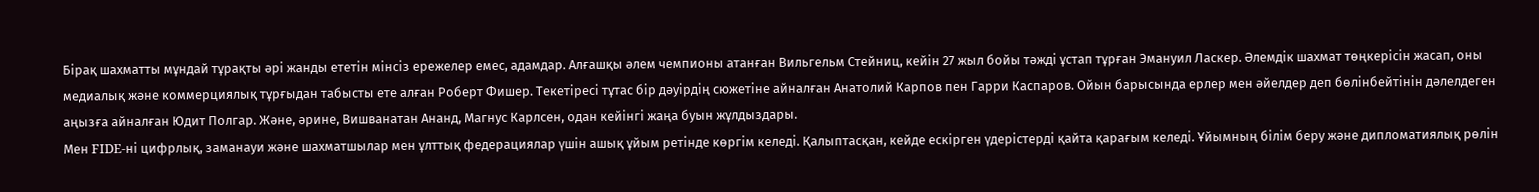Бірақ шахматты мұндай тұрақты әрі жанды ететін мінсіз ережелер емес, адамдар. Алғашқы әлем чемпионы атанған Вильгельм Стейниц, кейін 27 жыл бойы тәжді ұстап тұрған Эмануил Ласкер. Әлемдік шахмат төңкерісін жасап, оны медиалық және коммерциялық тұрғыдан табысты ете алған Роберт Фишер. Текетіресі тұтас бір дәуірдің сюжетіне айналған Анатолий Карпов пен Гарри Каспаров. Ойын барысында ерлер мен әйелдер деп бөлінбейтінін дәлелдеген аңызға айналған Юдит Полгар. Және, әрине, Вишванатан Ананд, Магнус Карлсен, одан кейінгі жаңа буын жұлдыздары.
Мен FIDE-ні цифрлық, заманауи және шахматшылар мен ұлттық федерациялар үшін ашық ұйым ретінде көргім келеді. Қалыптасқан, кейде ескірген үдерістерді қайта қарағым келеді. Ұйымның білім беру және дипломатиялық рөлін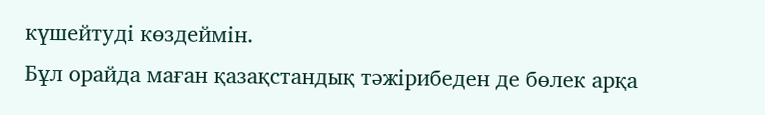күшейтуді көздеймін.
Бұл орайда маған қазақстандық тәжірибеден де бөлек арқа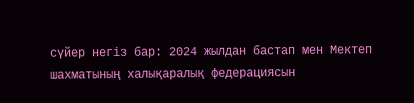сүйер негіз бар: 2024 жылдан бастап мен Мектеп шахматының халықаралық федерациясын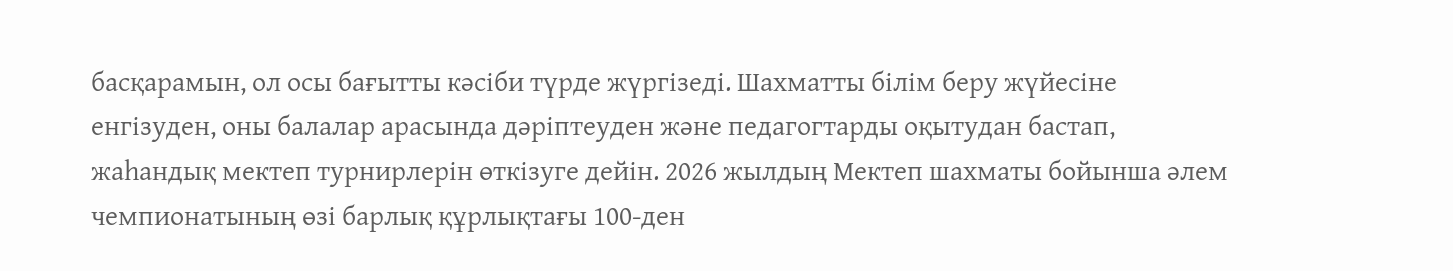басқарамын, ол осы бағытты кәсіби түрде жүргізеді. Шахматты білім беру жүйесіне енгізуден, оны балалар арасында дәріптеуден және педагогтарды оқытудан бастап, жаһандық мектеп турнирлерін өткізуге дейін. 2026 жылдың Мектеп шахматы бойынша әлем чемпионатының өзі барлық құрлықтағы 100-ден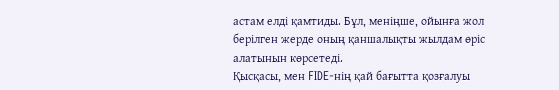астам елді қамтиды. Бұл, меніңше, ойынға жол берілген жерде оның қаншалықты жылдам өріс алатынын көрсетеді.
Қысқасы, мен FIDE-нің қай бағытта қозғалуы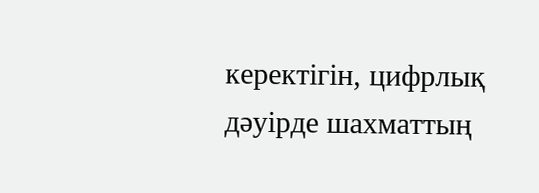керектігін, цифрлық дәуірде шахматтың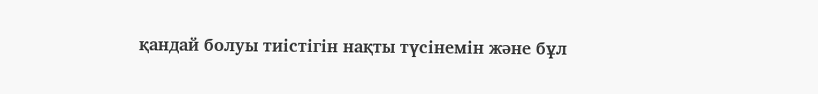қандай болуы тиістігін нақты түсінемін және бұл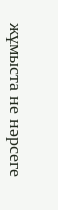жұмыста не нәрсеге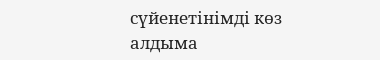сүйенетінімді көз алдыма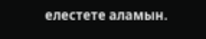елестете аламын.